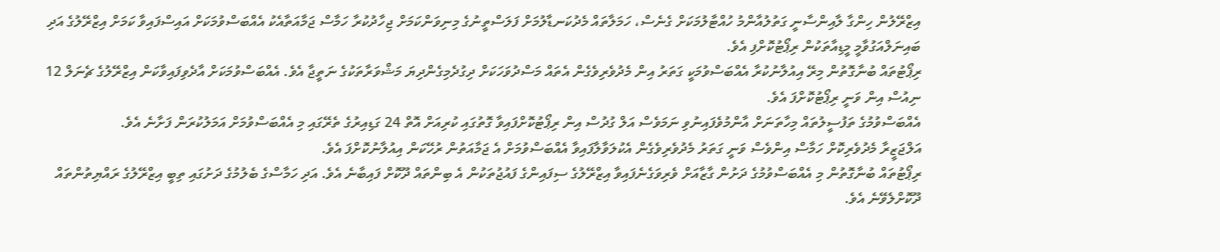އިޒްރޭލުން ހިންގާ ލާއިންސާނީ ގަތުލުއާންމު ހުއްޓާލުމަކަށް ގެނެސް، ހަމަލާތައް މެދުކަނޑާލުމަށް ފަލަސްތީނުގެ މިނިވަންކަމަށް ޖިހާދުކުރާ ހަމާސް ޖަމާއަތާއެކު އެއްބަސްވުމަކަށް އައިސްފައިވާ ކަމަށް އިޒްރޭލުގެ އަދި ބައިނަލްއަގުވާމީ މީޑިއާތަކުން ރިޕޯޓުކޮށްފި އެވެ.
ރިޕޯޓުތައް ބުނާގޮތުން މިރޭ އިއުލާނުކުރާ އެއްބަސްވުމަކީ ގަތަރު އިން މެދުވެރިވެގެން އެތައް މަސްދުވަހަކަށް ދިގުދެމިގެންދިޔަ މަޝްވަރާތަކުގެ ނަތީޖާ އެވެ. އެއްބަސްވުމަކަށް އާދެވިފައިވާކަން އިޒްރޭލުގެ ޗެނަލް 12 ނިއުސް އިން ވަނީ ރިޕޯޓުކޮށްފަ އެވެ.
އެއްބަސްވުމުގެ ތަފުސީލުތައް މިހާތަނަށް އާންމުވެފައިނުވި ނަމަވެސް އަލް ގުދުސް އިން ރިޕޯޓުކޮށްފައިވާ ގޮތުގައި ކުރިއަށް އޮތް 24 ގަޑިއިރުގެ ތެރޭގައި މި އެއްބަސްވުމަށް އަމަލުކުރަން ފަށާނެ އެވެ.
އަލްޖަޒީރާ މެދުވެރިކޮށް ހަމާސް އިންވެސް ވަނީ ގަތަރު މެދުވެރިވެގެން އެކުލަވާލާފައިވާ އެއްބަސްވުމަށް އެ ޖަމާއަތުން ރުހޭކަން އިއުލާނުކޮށްފަ އެވެ.
ރިޕޯޓުތައް ބުނާގޮތުން މި އެއްބަސްވުމުގެ ދަށުން ގާޒާއަށް ވެރިވަގެނެފައިވާ އިޒްރޭލުގެ ސިފައިންގެ ފައުޖުތަކުން އެ ބިންތައް ދޫކޮށް ފައިބާނެ އެވެ. އަދި ހަމާސްގެ ބެލުމުގެ ދަށުގައި ތިބީ އިޒްރޭލުގެ ރައްޔިތުންތައް ދޫކޮށްލެވޭނެ އެވެ.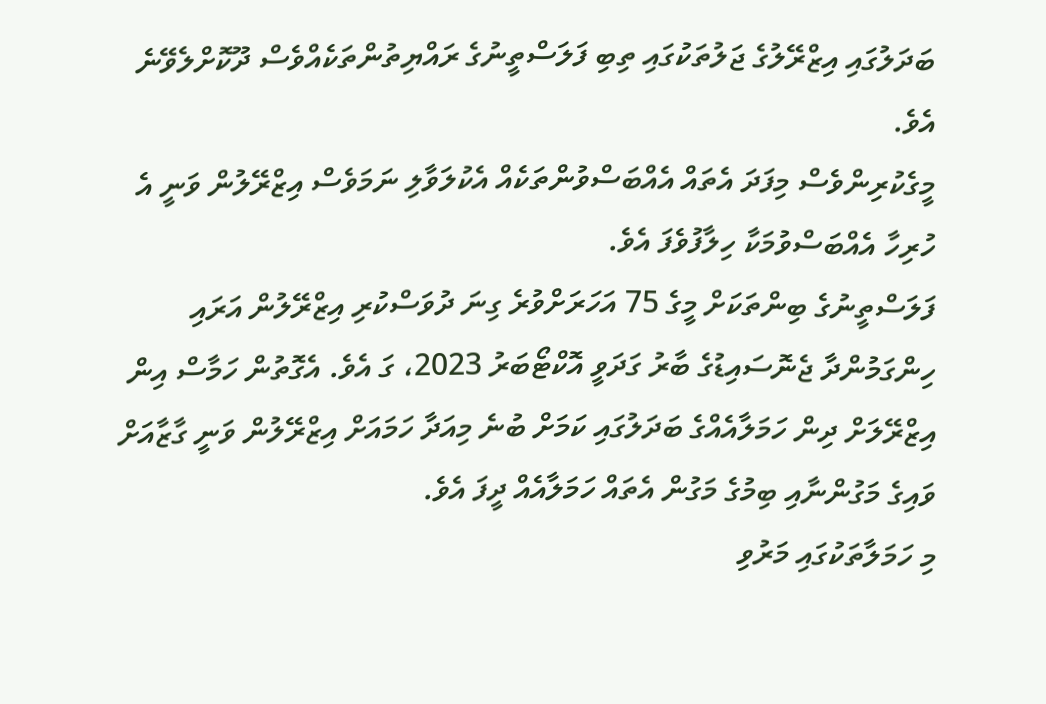ބަދަލުގައި އިޒްރޭލުގެ ޖަލުތަކުގައި ތިބި ފަލަސްތީނުގެ ރައްޔިތުންތަކެއްވެސް ދޫކޮށްލެވޭނެ އެވެ.
މީގެކުރިންވެސް މިފަދަ އެތައް އެއްބަސްވުންތަކެއް އެކުލަވާލި ނަމަވެސް އިޒްރޭލުން ވަނީ އެ ހުރިހާ އެއްބަސްވުމަކާ ހިލާފުވެފަ އެވެ.
ފަލަސްތީނުގެ ބިންތަކަށް މީގެ 75 އަހަރަށްވުރެ ގިނަ ދުވަސްކުރި އިޒްރޭލުން އަރައި ހިންގަމުންދާ ޖެނޮސައިޑުގެ ބާރު ގަދަވީ އޮކްޓޯބަރު 2023، ގަ އެވެ. އެގޮތުން ހަމާސް އިން އިޒްރޭލަށް ދިން ހަމަލާއެއްގެ ބަދަލުގައި ކަމަށް ބުނެ މިއަދާ ހަމައަށް އިޒްރޭލުން ވަނީ ގާޒާއަށް ވައިގެ މަގުންނާއި ބިމުގެ މަގުން އެތައް ހަމަލާއެއް ދީފަ އެވެ.
މި ހަމަލާތަކުގައި މަރުވި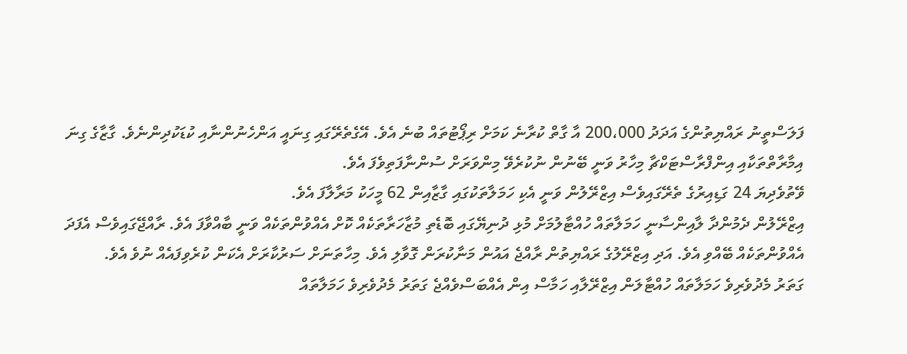ފަލަސްތީނު ރައްޔިތުންގެ އަދަދު 200،000 އާ ގާތް ކުރާނެ ކަމަށް ރިޕޯޓުތައް ބުނެ އެވެ. އޭގެތެރޭގައި ގިނައީ އަންހެނުންނާއި ކުޑަކުދިންނެވެ. ގާޒާގެ ގިނަ އިމާރާތްތަކާއި އިންފްރާސްޓަކްޗާ މިހާރު ވަނީ ބޭނުން ނުކުރެވޭ މިންވަރަށް ސުންނާފަތިވެފަ އެވެ.
ވޭތުވެދިޔަ 24 ގަޑިއިރުގެ ތެރޭގައިވެސް އިޒްރޭލުން ވަނީ އެކި ހަމަލާތަކުގައި ގާޒާއިން 62 މީހަކު މަރާލާފަ އެވެ.
އިޒްރޭލުން ދެމުންދާ ލާއިންސާނީ ހަމަލާތައް ހުއްޓާލުމަށް މުޅި ދުނިޔޭގައި ބޮޑެތި މުޒާހަރާތަކެއް ކޮށް އެއްވުންތަކެއް ވަނީ ބާއްވާފަ އެވެ. ރާއްޖޭގައިވެސް އެފަދަ އެއްވުންތަކެއް ބޭއްވި އެވެ. އަދި އިޒްރޭލުގެ ރައްޔިތުން ރާއްޖެ އައުން މަނާކުރަން ގޮވާލި އެވެ. މިހާތަނަށް ސަރުކާރަށް އެކަން ކުރެވިފައެއް ނުވެ އެވެ.
ގަތަރު މެދުވެރިވެ ހަމަލާތައް ހުއްޓާލަން އިޒްރޭލާއި ހަމާސް އިން އެއްބަސްވެއްޖެ ގަތަރު މެދުވެރިވެ ހަމަލާތައް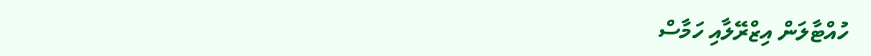ހުއްޓާލަން އިޒްރޭލާއި ހަމާސް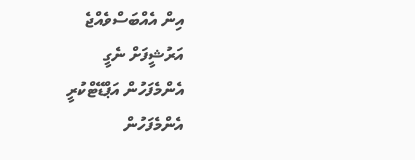އިން އެއްބަސްވެއްޖެ
އަރުޝީފަށް ނެގީ
އެންމެފަހުން އަޕްޑޭޓްކުރީ
އެންމެފަހުން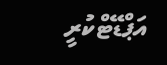އަޕްޑޭޓްކުރީ